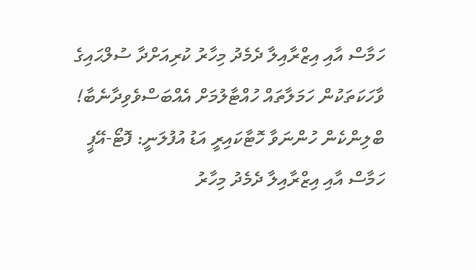ހަމާސް އާއި އިޒްރާއިލާ ދެމެދު މިހާރު ކުރިއަށްދާ ސުލްޙައިގެ ވާހަކަތަކުން ހަމަލާތައް ހުއްޓާލުމަށް އެއްބަސްވެވިދާނެބާ!
ބްލިންކެން ހުންނަވާ ހޮޓާކައިރީ އަޑު އުފުލަނީ: ފޮޓޯ-އޭޕީ
ހަމާސް އާއި އިޒްރާއިލާ ދެމެދު މިހާރު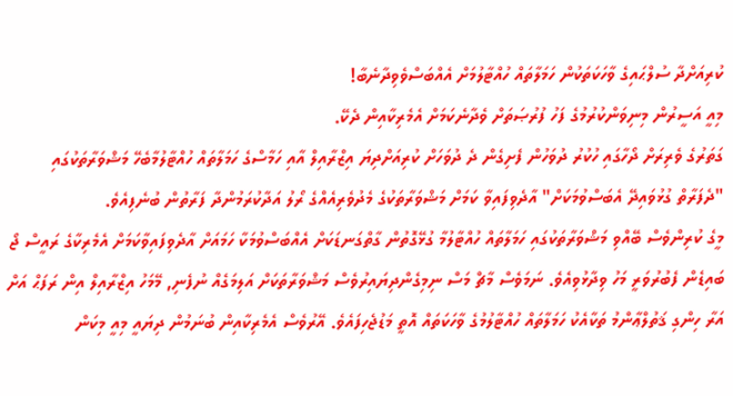ކުރިއަށްދާ ސުލްޙައިގެ ވާހަކަތަކުން ހަމަލާތައް ހުއްޓާލުމަށް އެއްބަސްވެވިދާނެބާ!
މިއީ އަސީރުން މިނިވަންކުރުމުގެ ފަހު ފުރުޞަތަށް ވެދާނެކަމަށް އެމެރިކާއިން ދެކޭ.
ގަތަރުގެ ވެރިރަށް ދޯހާގައި ހުކުރު ދުވަހުން ފެށިގެން ދެ ދުވަހަށް ކުރިއަށްދިޔަ އިޒްރާއިލް އާއި ހަމާސްގެ ހަމަލާތައް ހުއްޓާލުމާބެހޭ މަޝްވަރާތަކުގައި "ދެފަރާތް ގުޅުވައިދޭ އެބަސްވުމަކަށް" އާދެވިފައިވާ ކަމަށް މަޝްވަރާތަކުގެ މެދުވެރިއެއްގެ ރޯލު އަދާކުރަމުންދާ ފަރާތުން ބުނެފިއެވެ.
މީގެ ކުރިންވެސް ބޭއްވި މަޝްވަރާތަކުގައި ހަމަލާތައް ހުއްޓާލުމާ ގުޅޭގޮތުން ގާތްގަނޑަކަށް އެއްބަސްވުމަކާ ހަމައަށް އާދެވިފައިވާކަމަށް އެމެރިކާގެ ރައީސް ޖޯ ބައިޑެން ފެބުރުވަރީ މަހު ވިދާޅުވިއެވެ. ނަމަވެސް މާޗް މަސް ނިމިގެންދިޔައިރުވެސް މަޝްވަރާތަކަށް އަލިމަގެއް ނުފެނި, މޭމަހު އިޒްރާއިލް އިން ރަފަޙް އަށް އަރާ ހިންގި ޤަތުލްޢާންމު ތަކާއެކު ހަމަލާތައް ހުއްޓާލުމުގެ ވާހަކަތައް އޮތީ މަޑުޖެހިފައެވެ. އޭރުވެސް އެމެރިކާއިން ބުނަމުން ދިޔައީ މިއީ މިކަން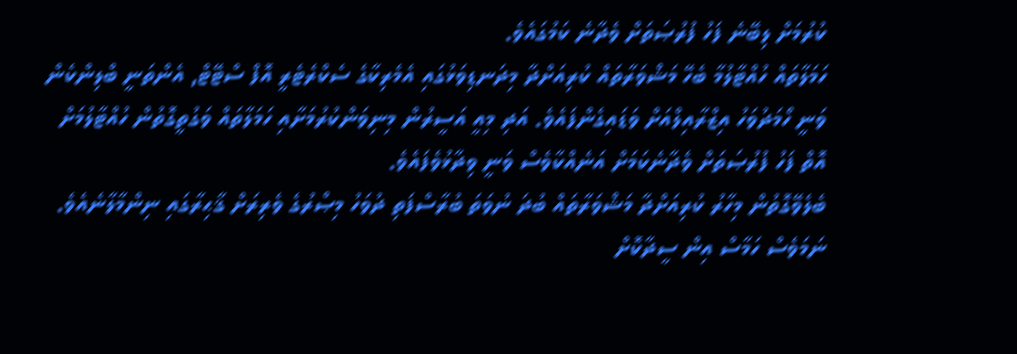ކުރުމަށް ލިބޭނެ ފަހު ފުރުޞަތަށް ވެދާނެ ކަމުގައެވެ.
ހަމަލާތައް ހުއްޓާލުމާ ބެހޭ މަޝްވަރާތައް ކުރިއަށްދާ މިދަނޑިވަޅުގައި އެމެރިކާގެ ސެކްރެޓެރީ އޮފް ސްޓޭޓް, އެންތަނީ ބްލިންކެން ވަނީ ހޯމަދުވަހު އިޒްރާއިލްއަށް ވަޑައިގެންފައެވެ. އަދި މިއީ އަސީރުން މިނިވަންކުރުމަށާއި ހަމަލާތައް ވަގުތީގޮތުން ހުއްޓާލުމަށް އޮތް ފަހު ފުރުޞަތަށް ވެދާނެކަމަށް އަނެއްކާވެސް ވަނީ ވިދާޅުވެފައެވެ.
ބެލެވޭގޮތުން މިހާރު ކުރިއަށްދާ މަޝްވަރާތައް ބުދަ ނުވަތަ ބުރާސްފަތި ދުވަހު މިޞްރުގެ ވެރިރަށް ޤާޙިރާގައި ނިންމާލާނެއެވެ.  ނަމަވެސް ހަމާސް އިން ސީދާކޮށް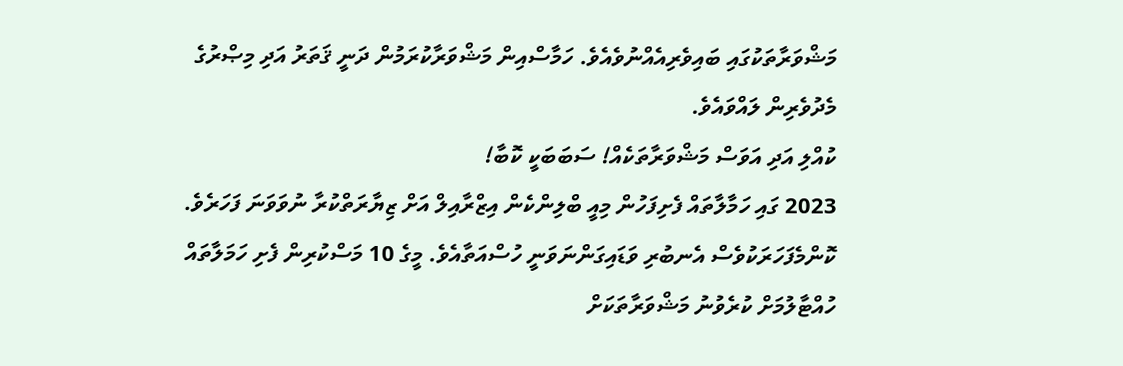މަޝްވަރާތަކުގައި ބައިވެރިއެއްނުވެއެވެ. ހަމާސްއިން މަޝްވަރާކުރަމުން ދަނީ ޤަތަރު އަދި މިޞްރުގެ މެދުވެރިން ލައްވައެވެ.
ކުއްލި އަދި އަވަސް މަޝްވަރާތަކެއް! ސަބަބަކީ ކޮބާ!
2023 ގައި ހަމާލާތައް ފެށިފަހުން މިއީ ބްލިންކެން އިޒްރާއިލް އަށް ޒިޔާރަތްކުރާ ނުވަވަނަ ފަހަރެވެ. ކޮންމެފަހަރަކުވެސް އެނބުރި ވަޑައިގަންނަވަނީ ހުސްއަތާއެވެ. މީގެ 10 މަސްކުރިން ފެށި ހަމަލާތައް ހުއްޓާލުމަށް ކުރެވުނު މަޝްވަރާތަކަށް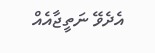އެދެވޭ ނަތީޖާއެއް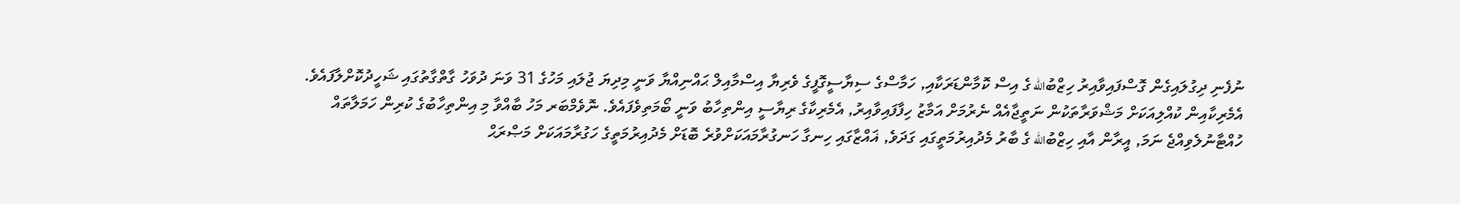ނުފެނި ދިގުލައިގެން ގޮސްފައިވާއިރު ހިޒްބުالله ގެ އިސް ކޮމާންޑަރަކާއި, ހަމާސްގެ ސިޔާސީގޮފީގެ ވެރިޔާ އިސްމާއިލް ޙައްނިއްޔާ ވަނީ މިދިޔަ ޖުލައި މަހުގެ 31 ވަނަ ދުވަހު ގާތްގާތުގައި ޝަހީދުކޮށްލާފައެވެ.
އެމެރިކާއިން ކުއްލިއަކަށް މަޝްވަރާތަކުން ނަތީޖާއެއް ނެރުމަށް އަމާޒު ހިފާފައިވާއިރު, އެމެރިކާގެ ރިޔާސީ އިންތިހާބު ވަނީ ބޯމަތިވެފައެވެ. ނޮވެމްބަރ މަހު ބާއްވާ މި އިންތިހާބުގެ ކުރިން ހަމަލާތައް ހުއްޓާނުލެވިއްޖެ ނަމަ, އީރާން އާއި ހިޒްބުالله ގެ ބާރު މެދުއިރުމަތީގައި ގަދަވެ, ޣައްޒާގައި ހިނގާ ހަނގުރާމައަކަށްވުރެ ބޮޑަށް މެދުއިރުމަތީގެ ހަގުރާމައަކަށް މަޞްރަޙް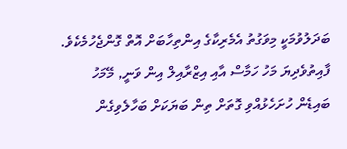ބަދަލުވުމަކީ މިވަގުތު އެމެރިކާގެ އިންތިހާބަށް އޮތް ގޮންޖެހުމެކެވެ.
ފާއިތުވެދިޔަ މަހު ހަމާސް އާއި އިޒްރާއިލް އިން ވަނީ, މޭމަހު ބައިޑެން ހުށަހެޅުއްވި ގޮތަށް ތިން ބަޔަކަށް ބަހާލެވިގެން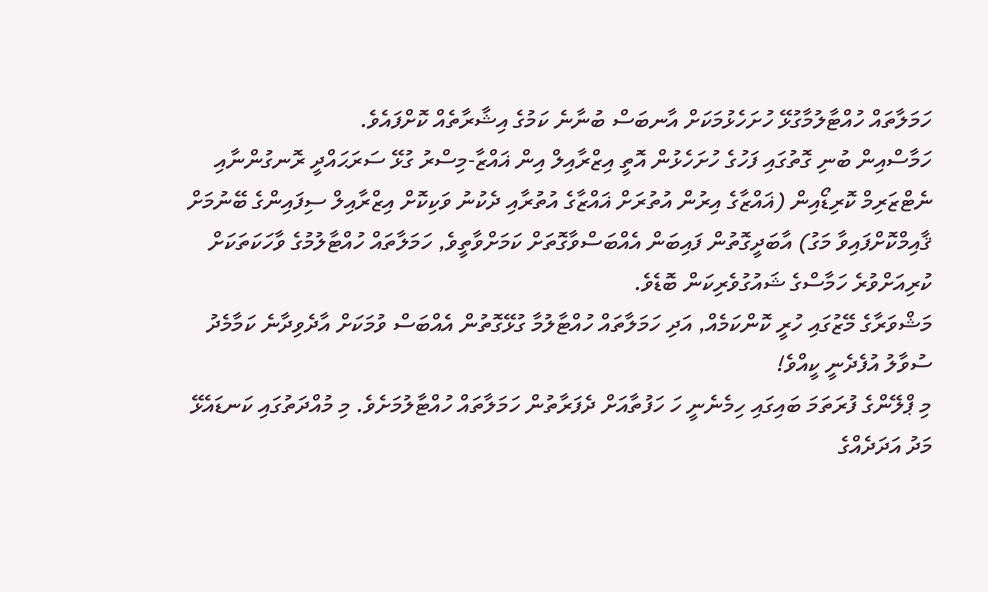ހަމަލާތައް ހުއްޓާލުމާގުޅޭ ހުށަހެޅުމަކަށް އާނބަސް ބުނާނެ ކަމުގެ އިޝާރާތެއް ކޮށްފައެވެ.
ހަމާސްއިން ބުނި ގޮތުގައި ފަހުގެ ހުށަހެޅުން އޮތީ އިޒްރާއިލް އިން ޣައްޒާ-މިސްރު ގުޅޭ ސަރަޙައްދީ ރޮނގުންނާއި ނެޓްޒަރިމް ކޮރިޑޯއިން (ޣައްޒާގެ އިރުން އުތުރަށް ޣައްޒާގެ އުތުރާއި ދެކުނު ވަކިކޮށް އިޒްރާއިލް ސިފައިންގެ ބޭނުމަށް ޤާއިމްކޮށްފައިވާ މަގު) އާބަދީގޮތުން ފައިބަން އެއްބަސްވާގޮތަށް ކަމަށްވާތީވެ, ހަމަލާތައް ހުއްޓާލުމުގެ ވާހަކަތަކަށް ކުރިއަށްވުރެ ހަމާސްގެ ޝައުގުވެރިކަން ބޮޑެވެ.
މަޝްވަރާގެ މޭޒުގައި ހުރީ ކޮންކަމެއް, އަދި ހަމަލާތައް ހުއްޓާލުމާ ގުޅޭގޮތުން އެއްބަސް ވުމަކަށް އާދެވިދާނެ ކަމާމެދު ސުވާލު އުފެދެނީ ކީއްވެ!
މި ޕްލޭންގެ ފުރަތަމަ ބައިގައި ހިމެނެނީ ހަ ހަފުތާއަށް ދެފަރާތުން ހަމަލާތައް ހުއްޓާލުމަށެވެ. މި މުއްދަތުގައި ކަނޑައެޅޭ މަދު އަދަދެއްގެ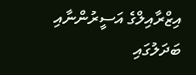އިޒްރާއިލްގެ އަސީރުންނާއި ބަދަލުގައި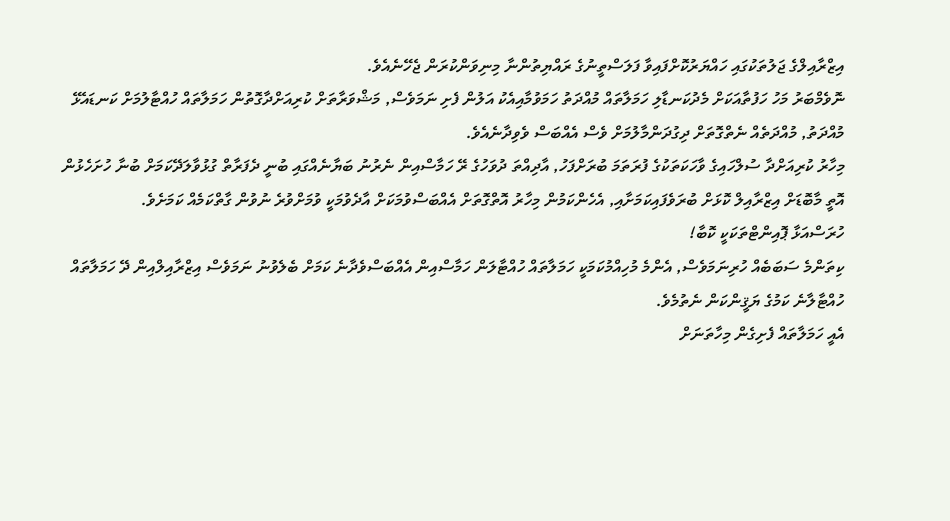އިޒްރާއިލްގެ ޖަލުތަކުގައި ހައްޔަރުކޮށްފައިވާ ފަލަސްތީނުގެ ރައްޔިތުންނާ މިނިވަންކުރަން ޖެހޭނެއެވެ.
ނޮވެމްބަރު މަހު ހަފުތާއަކަށް މެދުކަނޑާލި ހަމަލާތައް މުއްދަތު ހަމަވުމާއިއެކު އަލުން ފެށި ނަމަވެސް, މަޝްވަރާތަށް ކުރިއަށްދާގޮތުން ހަމަލާތައް ހުއްޓާލުމަށް ކަނޑައެޅޭ މުއްދަތު, މުއްދަތެއް ނެތްގޮތަށް ދިގުދަންމާލުމަށް ވެސް އެއްބަސް ވެވިދާނެއެވެ.
މިހާރު ކުރިއަށްދާ ސުލްހައިގެ ވާހަކަތަކުގެ ފުރަތަމަ ބުރަށްފަހު, އާދިއްތަ ދުވަހުގެ ރޭ ހަމާސްއިން ނެރުނު ބަޔާނެއްގައި ބުނީ ދެފަރާތް ގުޅުވާލަދޭކަމަށް ބުނާ ހުށަހެޅުން އޮތީ މާބޮޑަށް އިޒްރާއިލް ކޮޅަށް ބުރަވެފައިކަމަށާއި, އެހެންކަމުން މިހާރު އޮތްގޮތަށް އެއްބަސްވުމަކަށް އާދެވުމަކީ ވުމަށްވުރެ ނުވުން ގާތްކަމެއް ކަމަށެވެ.
ހުރަސްއަޅާ ޕޮއިންޓްތަކަކީ ކޮބާ!
ކިތަންމެ ސަބަބެއް ހުރިނަމަވެސް, އެންމެ މުހިއްމުކަމަކީ ހަމަލާތައް ހުއްޓާލަން ހަމާސްއިން އެއްބަސްވެދާނެ ކަމަށް ބެލެވުނު ނަމަވެސް އިޒްރާއިލްއިން ދޭ ހަމަލާތައް ހުއްޓާލާނެ ކަމުގެ ޔަޤީންކަން ނެތުމެވެ.
އެއީ ހަމަލާތައް ފެށިގެން މިހާތަނަށް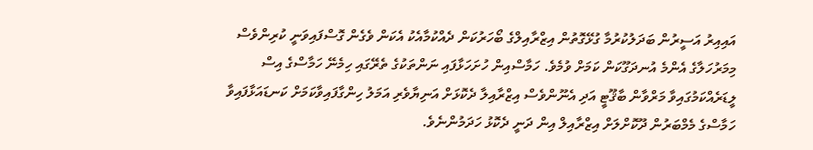އައިއިރު އަސީރުން ބަދަލުކުރުމާ ގުޅޭގޮތުން އިޒްރާއިލްގެ ބޯހަރުކަން ދެއްކުމާއެކު އެކަން ވެގެން ގޮސްފައިވަނީ ކުރިންވެސް މިމަރުހަލާގެ އެންމެ އުނދަގޫކަން ކަމަށް ވުމެވެ. ހަމާސްއިން ހުށަހަޅާފައި ނަންތަކުގެ ތެރޭގައި ހިމެނޭ ހަމާސްގެ އިސް ލީޑަރެއްކަމުގައިވާ މަރްވާން ބާޤޫޓީ އަދި އެނޫންވެސް އިޒްރާއިލާ ދެކޮޅަށް އަނިޔާވެރި އަމަލު ހިންގާފައިވާކަމަށް ކަނޑައަޅާފައިވާ ހަމާސްގެ މެމްބަރުން ދޫކޮށްލަށް އިޒްރާއިލް އިން ދަނީ ދެކޮޅު ހަދަމުންނެވެ.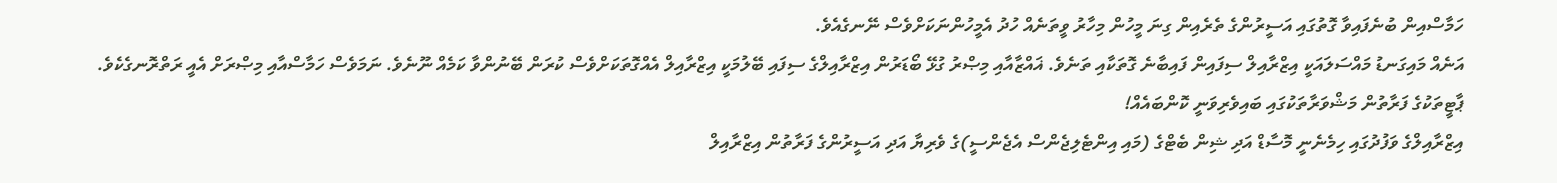ހަމާސްއިން ބުނެފައިވާ ގޮތުގައި އަސީރުންގެ ތެރެއިން ގިނަ މީހުން މިހާރު ވީތަނެއް ހުދު އެމީހުންނަކަށްވެސް ނޭނގެއެވެ.
އަނެއް މައިގަނޑު މައްސަލައަކީ އިޒްރާއިލް ސިފައިން ފައިބާނެ ގޮތަކާއި ތަނެވެ. ޣައްޒާއާއި މިޞްރު ގުޅޭ ބޯޑަރުން އިޒްރާއިލްގެ ސިފައި ބޭލުމަކީ އިޒްރާއިލް އެއްގޮތަކަށްވެސް ކުރަން ބޭނުންވާ ކަމެއް ނޫނެވެ. ނަމަވެސް ހަމާސްއާއި މިޞްރަށް އެއީ ރަތްރޮނގެކެވެ.
ޕާޓީތަކުގެ ފަރާތުން މަޝްވަރާތަކުގައި ބައިވެރިވަނީ ކޮންބައެއް!
އިޒްރާއިލްގެ ވަފުދުގައި ހިމެނެނީ މޮސާޑް އަދި ޝިން ބެޓްގެ (މައި އިންޓެލިޖެންސް އެޖެންސީ)ގެ ވެރިޔާ އަދި އަސީރުންގެ ފަރާތުން އިޒްރާއިލް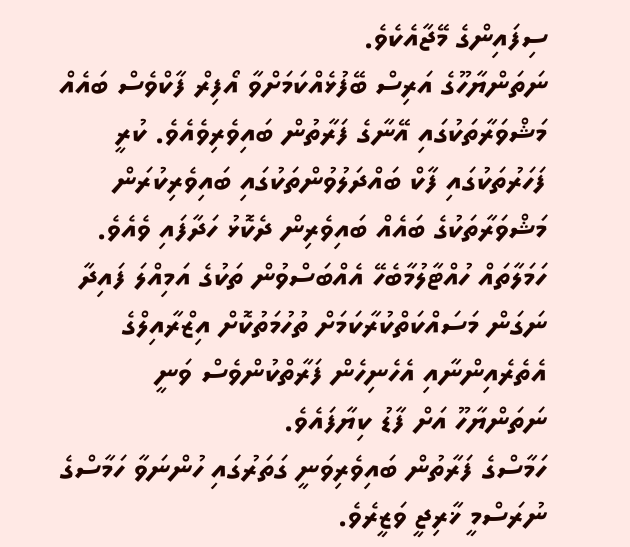ސިފައިންގެ މޭޖާއެކެވެ.
ނަތަންޔާހޫގެ އަރިސް ބޭފުޅެއްކަމަށްވާ އޯފިރް ފާކްވެސް ބައެއް މަޝްވަރާތަކުގައި އޭނާގެ ފަރާތުން ބައިވެރިވެއެވެ. ކުރީ ފަހަރުތަކުގައި ފާކް ބައްދަލުވުންތަކުގައި ބައިވެރިކުރަން މަޝްވަރާތަކުގެ ބައެއް ބައިވެރިން ދެކޮޅު ހަދާފައި ވެއެވެ. ހަމަލާތައް ހުއްޓާލުމާބެހޭ އެއްބަސްވުން ތަކުގެ އަމިއްލަ ފައިދާ ނަގަން މަސައްކަތްކުރާކަމަށް ތުހުމަތުކޮށް އިޒްރާއިލްގެ        އެތެރެއިންނާއި އެހެނިހެން ފަރާތްކުންވެސް ވަނީ ނަތަންޔާހޫ އަށް ފާޑު ކިޔާފައެވެ.
ހަމާސްގެ ފަރާތުން ބައިވެރިވަނީ ގަތަރުގައި ހުންނަވާ ހަމާސްގެ ނުރަސްމީ ޚާރިޖީ ވަޒީރެވެ.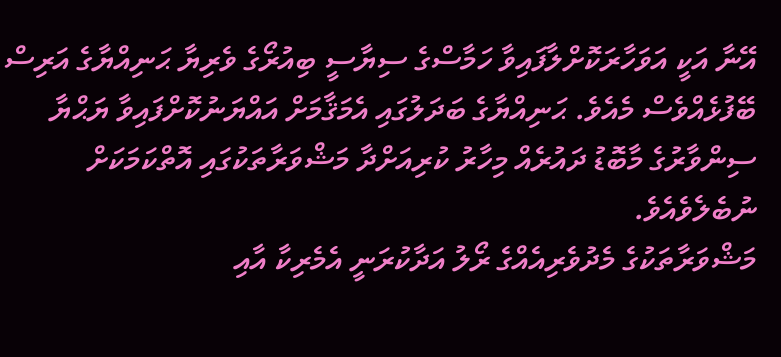އޭނާ އަކީ އަވަހާރަކޮށްލާފައިވާ ހަމާސްގެ ސިޔާސީ ބިއުރޯގެ ވެރިޔާ ޙަނިއްޔާގެ އަރިސް ބޭފުޅެއްވެސް މެއެވެ. ޙަނިއްޔާގެ ބަދަލުގައި އެމަޤާމަށް އައްޔަނުކޮށްފައިވާ ޔަޙްޔާ ސިންވާރުގެ މާބޮޑު ދައުރެއް މިހާރު ކުރިއަށްދާ މަޝްވަރާތަކުގައި އޮތްކަމަކަށް ނުބެލެވެއެވެ.
މަޝްވަރާތަކުގެ މެދުވެރިއެއްގެ ރޯލު އަދާކުރަނީ އެމެރިކާ އާއި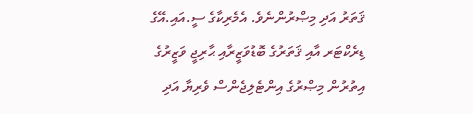ޤަތަރު އަދި މިޞްރުންނެވެ. އެމެރިކާގެ ސީ.އައި.އޭގެ ޑިރެކްޓަރ އާއި ޤަތަރުގެ ބޮޑުވަޒީރާއި ޙާރިޖީ ވަޒީރުގެ އިތުރުން މިޞްރުގެ އިންޓެލިޖެންސް ވެރިޔާ އަދި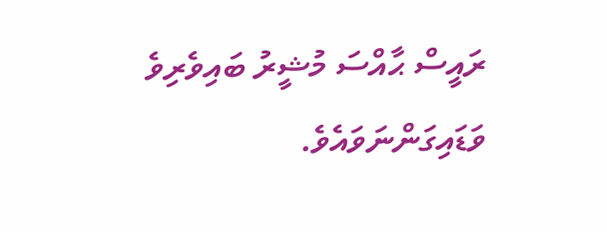ރައީސް ޙާއްސަ މުޝީރު ބައިވެރިވެ ވަޑައިގަންނަވައެވެ.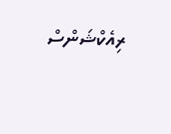ރިއެކްޝަންސް